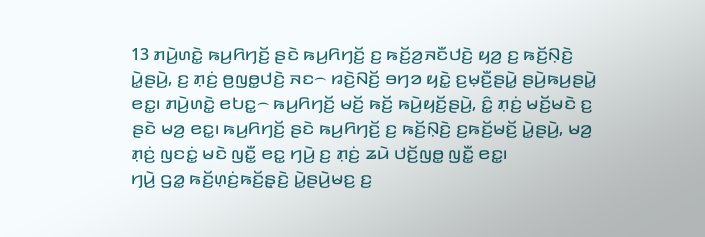13 ꤊꤣꤧ꤬ꤛꤢꤧ꤭ ꤒꤣ꤬ꤖꤚꤢꤩ꤬ ꤔꤢꤧ ꤒꤣ꤬ꤖꤚꤢꤩ꤬ ꤢ꤬ ꤒꤢꤩ꤬ꤤ꤬ꤏꤢꤪꤓꤢꤧ꤬ ꤟꤤ꤬ ꤢ꤬ ꤒꤢꤩ꤬ꤡ꤫ꤢꤧ꤬ ꤣꤧ꤭ꤔꤣꤧ꤬, ꤢ꤬ ꤊ꤫ꤢꤦ꤬ ꤥ꤬ꤜꤥ꤭ꤓꤢꤧ꤬ ꤏꤢ꤮ ꤙꤢꤧ꤬ꤡꤢꤩ꤬ ꤋꤚꤤ ꤟꤢꤧ꤭ ꤢ꤬ꤗ꤫ꤢꤪ꤬ꤔꤣꤧ꤭ ꤔꤣꤧ꤬ꤒꤣ꤬ꤔꤣꤧ꤭ ꤕꤢ꤭꤯ ꤊꤣꤧ꤬ꤛꤢꤧ꤭ ꤕꤝꤢ꤭꤮ ꤒꤣ꤬ꤖꤚꤢꤩ꤬ ꤗꤢꤩ꤬ ꤒꤢꤩ꤬ ꤒꤣꤧ꤬ꤟꤢꤩ꤬ꤔꤣꤧ꤬, ꤢꤨ꤭ ꤊ꤫ꤢꤦ꤬ ꤗꤢꤩ꤬ꤗꤢꤧ ꤢ꤬ ꤔꤢꤧ ꤗꤤ꤬ ꤕꤢ꤭꤯ ꤒꤣ꤬ꤖꤚꤢꤩ꤬ ꤔꤢꤧ ꤒꤣ꤬ꤖꤚꤢꤩ꤬ ꤢ꤬ ꤒꤢꤩ꤬ꤡ꤫ꤢꤧ꤬ ꤢ꤬ꤒꤢꤩ꤬ꤗꤢꤩ꤬ ꤣꤧ꤭ꤔꤣꤧ꤬, ꤗꤤ꤬ ꤊ꤫ꤢꤦ꤬ ꤜꤢꤢꤦ꤭ ꤗꤢꤧ ꤜꤢꤪ꤭ ꤕꤢ꤭ ꤚꤣꤧ꤬ ꤢ꤬ ꤊ꤫ꤢꤦ꤬ ꤘꤣꤧ ꤓꤢꤩ꤬ꤜꤥ꤭ ꤜꤢꤪ꤭ ꤕꤢ꤭꤯
ꤚꤣꤧ꤬ ꤞꤤ꤭ ꤒꤢꤩ꤬ꤛ꤫ꤢꤦ꤬ꤒꤢꤩ꤬ꤔ꤫ꤢꤧ꤬ ꤣꤧ꤭ꤔꤣꤧ꤬ꤗꤢ꤬ ꤢ꤬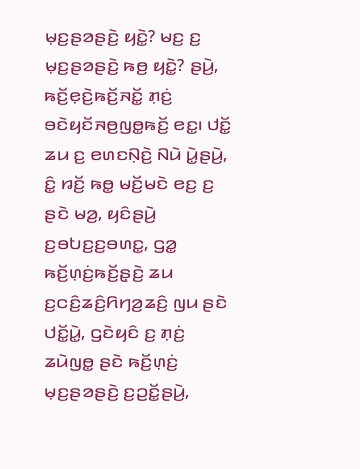ꤗ꤫ꤢ꤬ꤔꤤꤔꤢꤧ꤬ ꤟꤢꤧ꤭? ꤗꤢ꤬ ꤢ꤬ ꤗ꤫ꤢ꤬ꤔꤤꤔꤢꤧ꤬ ꤒꤥ꤬ ꤟꤢꤧ꤭? ꤔꤣꤧ꤬, ꤒꤢꤩ꤬ꤕ꤫ꤢꤧ꤬ꤒꤢꤩ꤬ꤏꤢꤩ꤭ ꤊ꤫ꤢꤦ꤬ ꤋꤢꤧꤟꤢꤩꤏꤥ꤬ꤜꤥ꤭ꤒꤢꤩ꤬ ꤕꤢ꤭꤯ ꤓꤢꤩ꤭ ꤘꤣ ꤢ꤬ ꤕꤛꤢꤡ꤫ꤢꤧ꤬ ꤡꤣꤧ ꤣꤧ꤭ꤔꤣꤧ꤬, ꤢꤨ꤭ ꤙꤢꤩ꤬ ꤒꤥ꤭ ꤗꤢꤩ꤬ꤗꤢꤧ ꤕꤢ꤬ ꤢ꤬ ꤔꤢꤧ ꤗꤤ꤬, ꤟꤢꤨꤔꤣꤧ꤬ ꤢ꤬ꤋꤝꤢ꤬ꤢ꤬ꤋꤛꤢ꤭, ꤞꤤ꤭ ꤒꤢꤩ꤬ꤛ꤫ꤢꤦ꤬ꤒꤢꤩ꤬ꤔ꤫ꤢꤧ꤬ ꤘꤣ ꤢ꤬ꤍꤢꤨ꤬ꤘꤢꤨ꤬ꤖꤚꤤ꤬ꤘꤢꤨ꤬ ꤜꤣ ꤔꤢꤧ ꤓꤢꤩ꤭ꤣꤧ꤭, ꤞꤢꤧꤟꤢꤨ ꤢ꤬ ꤊ꤫ꤢꤦ꤬ ꤘꤣꤧꤜꤥ꤭ ꤔꤢꤧ ꤒꤢꤩ꤬ꤛ꤫ꤢꤦ꤬ ꤗ꤫ꤢ꤬ꤔꤤꤔꤢꤧ꤬ ꤢ꤬ꤑꤢꤩ꤭ꤔꤣꤧ꤬,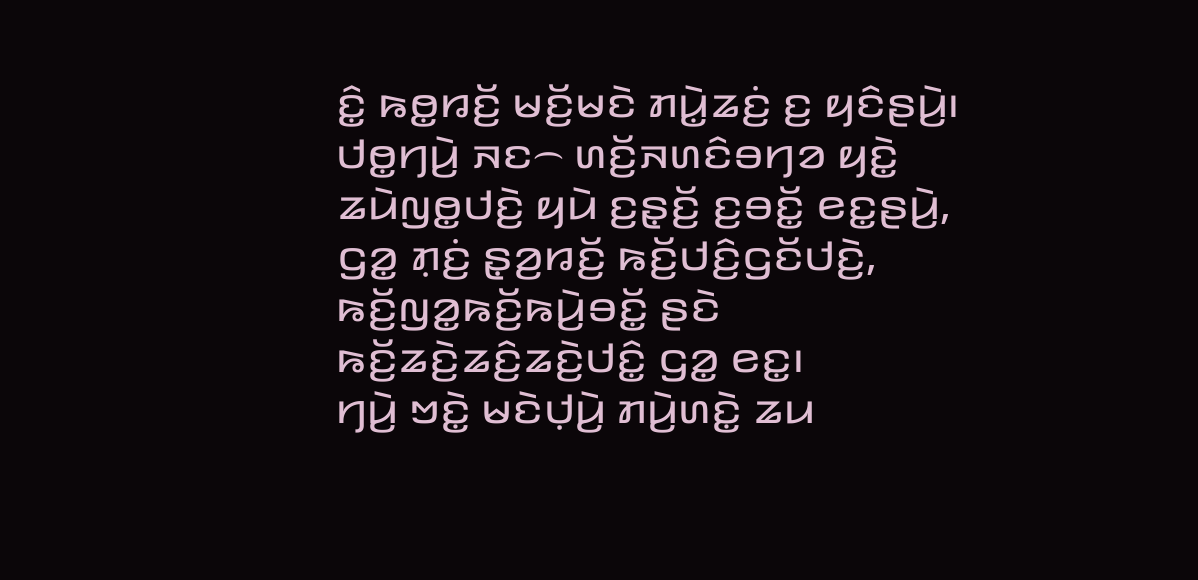ꤢꤨ꤭ ꤒꤥ꤭ꤙꤢꤩ꤬ ꤗꤢꤩ꤬ꤗꤢꤧ ꤊꤣꤧ꤭ꤘꤢꤦ꤬ ꤢ꤬ ꤟꤢꤨꤔꤣꤧ꤬꤯ ꤓꤥ꤭ꤚꤣꤧ꤬ ꤏꤢ꤮ ꤛꤢꤩ꤬ꤏꤛꤢꤨꤋꤚꤤ ꤟꤢꤧ꤭ ꤘꤣꤧꤜꤥ꤭ꤓꤢꤧ꤬ ꤟꤣꤧ ꤢ꤬ꤔ꤫ꤢꤩ꤬ ꤢ꤬ꤋꤢꤩ꤭ ꤕꤢ꤭ꤔꤣꤧ꤬, ꤞꤤ꤭ ꤊ꤫ꤢꤦ꤬ ꤔ꤫ꤤ꤬ꤙꤢꤩ꤬ ꤒꤢꤩ꤬ꤓꤢꤨ꤬ꤞꤢꤩꤓꤢꤧ꤬, ꤒꤢꤩ꤬ꤜꤤ꤭ꤒꤢꤩ꤬ꤒꤣꤧ꤬ꤋꤢꤩ꤭ ꤔꤢꤧ ꤒꤢꤩ꤬ꤘꤢꤧ꤬ꤘꤢꤨ꤬ꤘꤢꤧ꤬ꤓꤢꤨ꤭ ꤞꤤ꤭ ꤕꤢ꤭꤯
ꤚꤣꤧ꤬ ꤠꤢꤧ꤭ ꤗꤢꤧꤓ꤫ꤣꤧ꤬ ꤊꤣꤧ꤬ꤛꤢꤧ꤭ ꤘꤣ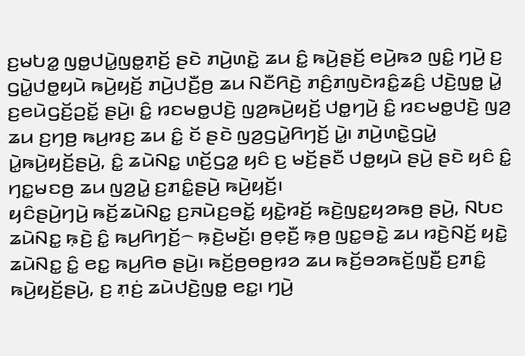ꤢ꤬ꤗꤝꤤ꤭ ꤜꤥ꤭ꤓꤣꤧ꤭ꤜꤥ꤭ꤊ꤫ꤢꤩ꤬ ꤔꤢꤧ ꤊꤣꤧ꤬ꤛꤢꤧ꤭ ꤘꤣ ꤢꤨ꤭ ꤒꤣꤧ꤬ꤔꤢꤩ꤬ ꤕꤣꤧ꤬ꤒꤤ ꤜꤢꤨ꤭ ꤚꤣꤧ꤬ ꤢ꤬ ꤞꤣꤧ꤭ꤓꤥ꤭ꤟꤣꤧ ꤒꤣꤧ꤬ꤟꤢꤩ꤬ ꤊꤣꤧ꤬ꤓꤢꤪ꤬ꤥ꤬ ꤘꤣ ꤡꤢꤪꤖꤢꤧ꤬ ꤊꤢꤨ꤬ꤊꤜꤢꤧꤙꤢꤨ꤭ꤘꤢꤨ꤬ ꤓꤢꤧ꤬ꤜꤥ꤭ ꤣꤧ꤭ ꤢ꤬ꤕꤣꤧꤞꤢꤩ꤬ꤑꤢꤩ꤭ ꤔꤣꤧ꤬꤯ ꤢꤨ꤭ ꤙꤢꤗꤥ꤭ꤓꤢꤧ꤬ ꤜꤤ꤬ꤒꤣꤧ꤬ꤟꤢꤩ꤬ ꤓꤥ꤭ꤚꤣꤧ꤬ ꤢꤨ꤭ ꤙꤢꤗꤥ꤭ꤓꤢꤧ꤬ ꤜꤤ꤬ ꤘꤣ ꤢ꤬ꤚꤥ꤬ ꤒꤣ꤬ꤙꤢ꤬ ꤘꤣ ꤢꤨ꤭ ꤢꤩ ꤔꤢꤧ ꤜꤤ꤬ꤞꤣꤧ꤭ꤖꤚꤢꤩ꤬ ꤣꤧ꤭꤯ ꤊꤣꤧ꤬ꤛꤢꤧ꤭ꤞꤣꤧ꤭ ꤣꤧ꤭ꤒꤣꤧ꤬ꤟꤢꤩ꤬ꤔꤣꤧ꤬, ꤢꤨ꤭ ꤘꤣꤧꤡꤢ꤭ ꤛꤢꤩ꤬ꤞꤤ꤭ ꤟꤢꤨ ꤢ꤬ ꤗꤢꤩ꤬ꤔꤢꤪ ꤓꤥ꤭ꤟꤣꤧ ꤔꤣꤧ꤬ ꤔꤢꤧ ꤟꤢꤨ ꤢꤨ꤭ ꤚꤢ꤭ꤗꤢꤥ꤬ ꤘꤣ ꤜꤤ꤬ꤣꤧ꤭ ꤢ꤬ꤊꤢꤨ꤭ꤔꤣꤧ꤬ ꤒꤣꤧ꤬ꤟꤢꤩ꤬꤯
ꤟꤢꤨꤔꤣꤧ꤬ꤚꤣꤧ꤬ ꤒꤢꤩ꤬ꤘꤣꤧꤡꤢ꤭ ꤢ꤬ꤏꤣꤧꤢ꤬ꤋꤢꤩ꤭ ꤟꤢꤧ꤭ꤙꤢꤩ꤬ ꤒꤢꤧ꤬ꤜꤢ꤭ꤟꤤꤒꤥ꤬ ꤔꤣꤧ꤬, ꤡꤝꤢ ꤘꤣꤧꤡꤢ꤭ ꤒ꤫ꤢꤧ꤬ ꤢꤨ꤭ ꤒꤣ꤬ꤖꤚꤢꤩ꤬꤮ ꤒ꤫ꤢꤧ꤬ꤗꤢꤩ꤬꤯ ꤥ꤬ꤕ꤫ꤢꤪ꤬ ꤒ꤫ꤥ꤬ ꤜꤢ꤭ꤋꤢꤧ꤭ ꤘꤣ ꤙꤢꤧ꤬ꤡꤢꤩ꤬ ꤟꤢꤧ꤭ ꤘꤣꤧꤡꤢ꤭ ꤢꤨ꤭ ꤕꤢ꤭ ꤒꤣ꤬ꤖꤥ ꤔꤣꤧ꤬꤯ ꤒꤢꤩ꤬ꤥ꤬ꤥꤥ꤬ꤙꤤ ꤘꤣ ꤒꤢꤩ꤬ꤋꤤꤒꤢꤩ꤬ꤜꤢꤪ꤬ ꤢ꤬ꤊꤢꤨ꤭ ꤒꤣꤧ꤬ꤟꤢꤩ꤬ꤔꤣꤧ꤬, ꤢ꤬ ꤊ꤫ꤢꤦ꤬ ꤘꤣꤧꤓꤢꤧ꤬ꤜꤥ꤭ ꤕꤢ꤭꤯ ꤚꤣꤧ꤬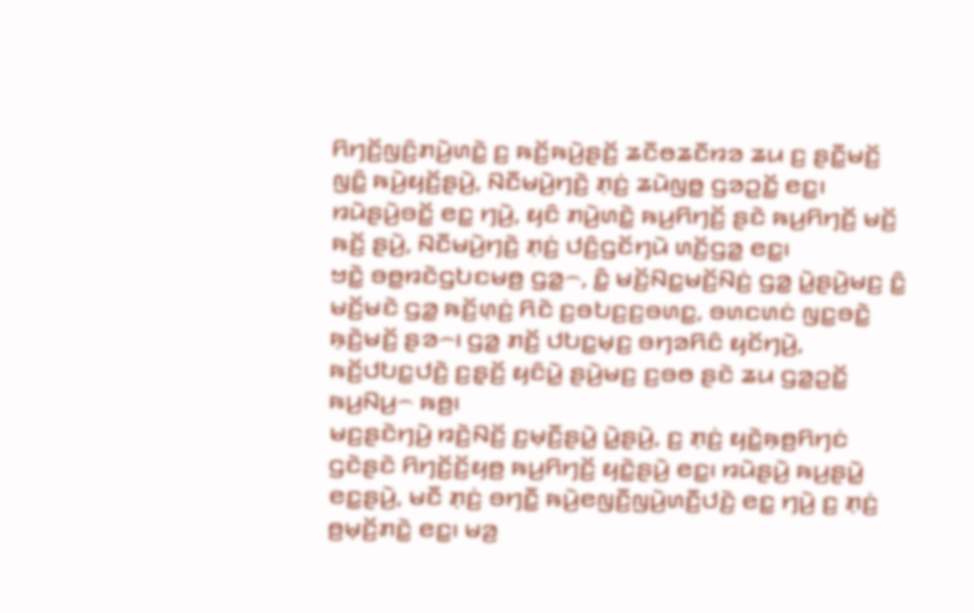ꤖꤚꤢꤩ꤬ꤜꤢꤨ꤬ꤊꤣꤧ꤬ꤛꤢꤧ꤭ ꤢ꤬ ꤒꤢꤩ꤬ꤒꤣꤧ꤬ꤔꤢꤩ꤬ ꤘꤢꤪꤥꤘꤢꤪꤙꤤ ꤘꤣ ꤢ꤬ ꤔꤢꤪ꤭ꤗꤢꤩ꤬ ꤜꤢꤨ꤭ ꤒꤣꤧ꤬ꤟꤢꤩ꤬ꤔꤣꤧ꤬, ꤡꤢꤪꤗꤣꤧ꤬ꤚꤢꤧ꤬ ꤊ꤫ꤢꤦ꤬ ꤘꤣꤧꤜꤥ꤭ ꤞꤤꤑꤢꤩ꤭ ꤕꤢ꤭꤯ ꤙꤣꤧꤔꤣꤧ꤬ꤋꤢꤩ꤭ ꤕꤢ꤭ ꤚꤣꤧ꤬, ꤟꤢꤨ ꤊꤣꤧ꤬ꤛꤢꤧ꤭ ꤒꤣ꤬ꤖꤚꤢꤩ꤬ ꤔꤢꤧ ꤒꤣ꤬ꤖꤚꤢꤩ꤬ ꤗꤢꤩ꤬ ꤒꤢꤩ꤬ ꤔꤣꤧ꤬, ꤡꤢꤪꤗꤣꤧ꤬ꤚꤢꤧ꤬ ꤊ꤫ꤢꤦ꤬ ꤓꤢꤨ꤬ꤞꤢꤩꤚꤣꤧ ꤛꤢꤩ꤬ꤞꤤ꤭ ꤕꤢ꤭꤯
ꤠꤢꤧ꤭ ꤋꤥ꤭ꤙꤢꤧꤞꤝꤢꤗꤥ꤬ ꤞꤤ꤭꤮, ꤢꤨ꤭ ꤗꤢꤩ꤬ꤡꤢ꤭ꤗꤢꤩ꤬ꤡꤢꤦ꤬ ꤞꤤ꤭ ꤣꤧ꤭ꤔꤣꤧ꤬ꤗꤢ꤬ ꤢꤨ꤭ ꤗꤢꤩ꤬ꤗꤢꤧ ꤞꤤ꤭ ꤒꤢꤩ꤬ꤛ꤫ꤢꤦ꤬ ꤖꤢꤧ ꤢ꤬ꤋꤝꤢ꤬ꤢ꤬ꤋꤛꤢ꤭, ꤋꤛꤢꤛꤢꤦ ꤜꤢ꤭ꤋꤢꤧ꤭ ꤒ꤫ꤢꤧ꤬ꤗꤢꤩ꤬ ꤔꤤ꤮꤯ ꤞꤤ꤭ ꤊꤢꤩ꤬ ꤓꤝꤢ꤭ꤗ꤫ꤢ꤬ ꤋꤚꤤꤖꤢꤨ ꤟꤢꤩꤚꤣꤧ꤬, ꤒꤢꤩ꤬ꤓꤝꤢ꤭ꤓꤢꤧ꤬ ꤢ꤬ꤔ꤫ꤢꤩ꤬ ꤟꤢꤨꤣꤧ꤭ ꤔꤣꤧ꤬ꤗꤢ꤬ ꤢ꤬ꤋꤥ ꤔꤢꤧ ꤘꤣ ꤞꤤ꤭ꤑꤢꤩ꤭ ꤒꤣ꤬ꤡꤣ꤬꤮ ꤒꤥ꤬꤯
ꤗꤢ꤬ꤔꤢꤧꤚꤣꤧ꤬ ꤙꤢꤧ꤬ꤡꤢꤩ꤬ ꤢ꤬ꤗ꤫ꤢꤪ꤬ꤔꤣꤧ꤭ ꤣꤧ꤭ꤔꤣꤧ꤬, ꤢ꤬ ꤊ꤫ꤢꤦ꤬ ꤟꤢꤧ꤭ꤒ꤫ꤥ꤬ꤖꤚꤢꤦ ꤞꤢꤧꤔꤢꤧ ꤖꤚꤢꤩ꤬ꤢꤩ꤬ꤟꤥ꤬ ꤒꤣ꤬ꤖꤚꤢꤩ꤬ ꤟꤢꤧ꤭ꤔꤣꤧ꤬ ꤕꤢ꤭꤯ ꤙꤣꤧꤔꤣꤧ꤬ ꤒꤣ꤬ꤔꤣꤧ꤭ ꤕꤢ꤭ꤔꤣꤧ꤬, ꤗꤢꤪ ꤊ꤫ꤢꤦ꤬ ꤋꤚꤢꤪ꤭ ꤒꤣꤧ꤬ꤕꤜꤢꤪ꤬ꤜꤣꤧ꤬ꤛꤢꤪ꤬ꤓꤢꤧ꤬ ꤕꤢ꤭ ꤚꤣꤧ꤬ ꤢ꤬ ꤊ꤫ꤢꤦ꤬ ꤥ꤬ꤗ꤫ꤢꤩ꤬ꤊꤢꤧ꤭ ꤕꤢ꤭꤯ ꤗꤤ꤬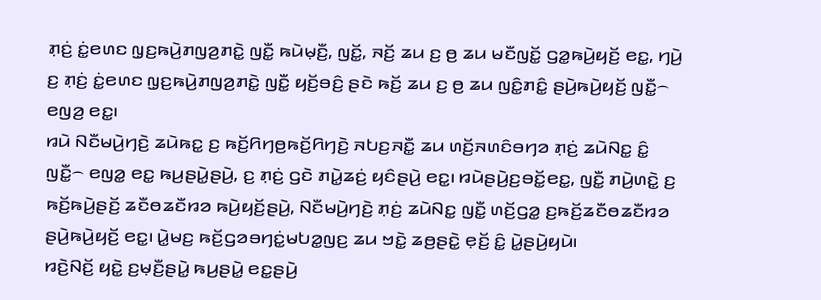ꤊ꤫ꤢꤦ꤬ ꤢꤦ꤭ꤕꤛꤢ ꤜ꤫ꤢ꤬ꤒꤣꤧ꤬ꤊꤜꤤ꤬ꤊꤢꤧ꤭ ꤜꤢꤪ꤭ ꤒꤣꤧꤗ꤫ꤢꤪ꤬, ꤜꤢꤩ꤭, ꤏꤢꤩ꤬ ꤘꤣ ꤢ꤬ ꤥ꤬ ꤘꤣ ꤗꤢꤪꤜꤢꤩ꤭ ꤞꤤ꤭ꤒꤣꤧ꤬ꤟꤢꤩ꤬ ꤕꤢ꤭, ꤚꤣꤧ꤬ ꤢ꤬ ꤊ꤫ꤢꤦ꤬ ꤢꤦ꤭ꤕꤛꤢ ꤜ꤫ꤢ꤬ꤒꤣꤧ꤬ꤊꤜꤤ꤬ꤊꤢꤧ꤭ ꤜꤢꤪ꤭ ꤟꤢꤩ꤬ꤋꤢꤨ꤬ ꤔꤢꤧ ꤒꤢꤩ꤬ ꤘꤣ ꤢ꤬ ꤥ꤬ ꤘꤣ ꤜꤢꤨ꤭ꤊꤢꤨ꤭ ꤔꤣꤧ꤬ꤒꤣꤧ꤬ꤟꤢꤩ꤬ ꤜꤢꤪ꤭꤮ ꤕꤜꤤ꤬ ꤕꤢ꤭꤯
ꤙꤣꤧ ꤡꤢꤪꤗꤣꤧ꤬ꤚꤢꤧ꤬ ꤘꤣꤧꤒꤢ꤭ ꤢ꤬ ꤒꤢꤩ꤬ꤖꤚꤥ꤬ꤒꤢꤩ꤬ꤖꤚꤢꤧ꤬ ꤏꤝꤢ꤬ꤏꤢꤪ꤭ ꤘꤣ ꤛꤢꤩ꤬ꤏꤛꤢꤨꤋꤚꤤ ꤊ꤫ꤢꤦ꤬ ꤘꤣꤧꤡꤢ꤭ ꤢꤨ꤭ ꤜꤢꤪ꤭꤮ ꤕꤜꤤ꤭ ꤕꤢ꤭ ꤒꤣ꤬ꤔꤣꤧ꤭ꤔꤣꤧ꤬, ꤢ꤬ ꤊ꤫ꤢꤦ꤬ ꤞꤢꤧ ꤊꤣꤧ꤭ꤘꤢꤦ꤬ ꤟꤢꤨꤔꤣꤧ꤬ ꤕꤢ꤭꤯ ꤙꤣꤧꤔꤣꤧ꤬ꤢ꤬ꤋꤢꤩ꤭ꤕꤢ꤭, ꤜꤢꤪ꤭ ꤊꤣꤧ꤬ꤛꤢꤧ꤭ ꤢ꤬ ꤒꤢꤩ꤬ꤒꤣꤧ꤬ꤔꤢꤩ꤬ ꤘꤢꤪꤥꤘꤢꤪꤙꤤ ꤒꤣꤧ꤬ꤟꤢꤩ꤬ꤔꤣꤧ꤬, ꤡꤢꤪꤗꤣꤧ꤬ꤚꤢꤧ꤬ ꤊ꤫ꤢꤦ꤬ ꤘꤣꤧꤡꤢ꤭ ꤜꤢꤪ꤭ ꤛꤢꤩ꤬ꤞꤤ꤭ ꤢ꤬ꤒꤢꤩ꤬ꤘꤢꤪꤥꤘꤢꤪꤙꤤ ꤔꤣꤧ꤬ꤒꤣꤧ꤬ꤟꤢꤩ꤬ ꤕꤢ꤭꤯ ꤣꤧ꤭ꤗꤢ꤬ ꤒꤢꤩ꤬ꤞꤤꤋꤚꤢꤦ꤭ꤗꤝꤤ꤭ꤜꤢ꤬ ꤘꤣ ꤠꤢꤧ꤭ ꤘꤥ꤬ꤔꤢꤧ꤭ ꤕ꤫ꤢꤩ꤬ ꤢꤨ꤭ ꤣꤧ꤭ꤔꤣꤧ꤬ꤟꤣꤧ꤯
ꤙꤢꤧ꤬ꤡꤢꤩ꤬ ꤟꤢꤧ꤭ ꤢ꤬ꤗ꤫ꤢꤪ꤬ꤔꤣꤧ꤭ ꤒꤣ꤬ꤔꤣꤧ꤭ ꤕꤢ꤭ꤔꤣꤧ꤬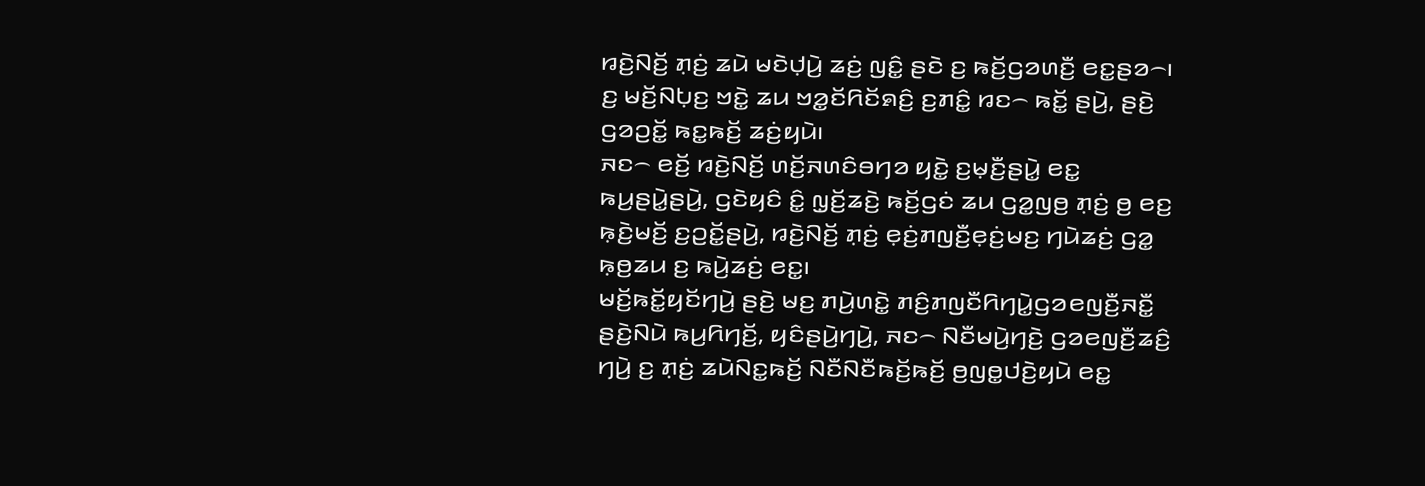ꤙꤢꤧ꤬ꤡꤢꤩ꤬ ꤊ꤫ꤢꤦ꤬ ꤘꤣꤧ ꤗꤢꤧꤓ꤫ꤣꤧ꤬ ꤘꤢꤦ꤬ ꤜꤢꤨ꤭ ꤔꤢꤧ ꤢ꤬ ꤒꤢꤩ꤬ꤞꤤꤛꤢꤪ꤬ ꤕꤢ꤭ꤔꤤ꤮꤯ ꤢ꤬ ꤗꤢꤩ꤬ꤡꤝ꤫ꤢ꤬ ꤠꤢꤧ꤭ ꤘꤣ ꤠꤤ꤭ꤢꤩꤖꤢꤩꤎꤢꤨ꤬ ꤢ꤬ꤊꤢꤨ꤭ ꤙꤢ꤮ ꤒꤢꤩ꤭ ꤔꤣꤧ꤬, ꤔꤢꤧ꤬ ꤞꤤꤑꤢꤩ꤭ ꤒꤢ꤭ꤒꤢꤩ꤬ ꤘꤢꤦ꤬ꤟꤣꤧ꤯
ꤏꤢ꤮ ꤕꤢꤩ꤬ ꤙꤢꤧ꤬ꤡꤢꤩ꤬ ꤛꤢꤩ꤬ꤏꤛꤢꤨꤋꤚꤤ ꤟꤢꤧ꤭ ꤢ꤬ꤗ꤫ꤢꤪ꤬ꤔꤣꤧ꤭ ꤕꤢ꤭ ꤒꤣ꤬ꤔꤣꤧ꤭ꤔꤣꤧ꤬, ꤞꤢꤧꤟꤢꤨ ꤢꤨ꤭ ꤜ꤫ꤢꤩ꤬ꤘꤢꤧ꤬ ꤒꤢꤩ꤬ꤞꤢꤦ ꤘꤣ ꤞꤤ꤭ꤜꤥ꤬ ꤊ꤫ꤢꤦ꤬ ꤥ꤬ ꤕꤢ꤬ ꤒ꤫ꤢꤧ꤬ꤗꤢꤩ꤬ ꤢ꤬ꤑꤢꤩ꤭ꤔꤣꤧ꤬, ꤙꤢꤧ꤬ꤡꤢꤩ꤬ ꤊ꤫ꤢꤦ꤬ ꤕ꤫ꤢꤦ꤬ꤊꤜꤢꤪ꤬ꤕ꤫ꤢꤦ꤬ꤗꤢ꤬ ꤚꤣꤧꤘꤢꤦ꤬ ꤞꤤ꤭ ꤒ꤫ꤥ꤬ꤘꤣ ꤢ꤬ ꤒꤣꤧ꤬ꤘꤢꤦ꤬ ꤕꤢ꤭꤯
ꤗꤢꤩ꤬ꤒꤢꤩ꤭ꤟꤢꤩꤚꤣꤧ꤬ ꤔꤢꤧ꤬ ꤗꤢ꤬ ꤊꤣꤧ꤬ꤛꤢꤧ꤭ ꤊꤢꤨ꤬ꤊꤜꤢꤪꤖꤚꤣꤧ꤭ꤞꤤꤕꤜꤢꤪ꤬ꤏꤢꤪ꤭ ꤔꤢꤧ꤬ꤡꤣꤧ ꤒꤣ꤬ꤖꤚꤢꤩ꤬, ꤟꤢꤨꤔꤣꤧ꤬ꤚꤣꤧ꤬, ꤏꤢ꤮ ꤡꤢꤪꤗꤣꤧ꤬ꤚꤢꤧ꤬ ꤞꤤꤕꤜꤢꤪ꤬ꤘꤢꤨ꤬ ꤚꤣꤧ꤬ ꤢ꤬ ꤊ꤫ꤢꤦ꤬ ꤘꤣꤧꤡꤢ꤭ꤒꤢꤩ꤬ ꤡꤢꤪꤡꤢꤪꤒꤢꤩ꤬ꤒꤢꤩ꤬ ꤥ꤬ꤜꤥ꤭ꤓꤢꤧ꤬ꤟꤣꤧ ꤕꤢ꤭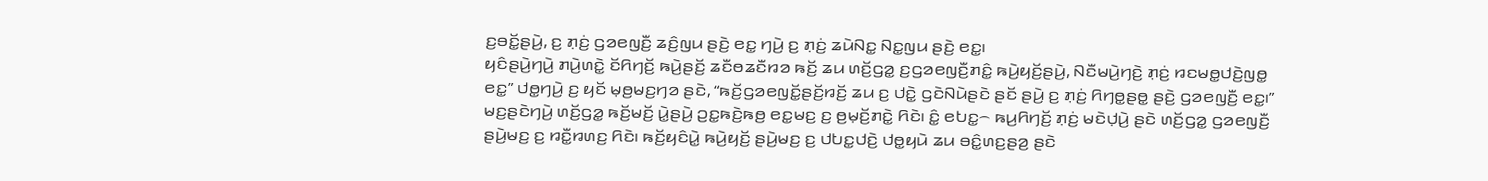ꤢ꤬ꤋꤢꤩ꤭ꤔꤣꤧ꤬, ꤢ꤬ ꤊ꤫ꤢꤦ꤬ ꤞꤤꤕꤜꤢꤪ꤬ ꤘꤢꤨ꤬ꤜꤣ ꤔꤢꤧ꤬ ꤕꤢ꤭ ꤚꤣꤧ꤬ ꤢ꤬ ꤊ꤫ꤢꤦ꤬ ꤘꤣꤧꤡꤢ꤭ ꤡꤢ꤭ꤜꤣ ꤔꤢꤧ꤬ ꤕꤢ꤭꤯
ꤟꤢꤨꤔꤣꤧ꤬ꤚꤣꤧ꤬ ꤊꤣꤧ꤬ꤛꤢꤧ꤭ ꤢꤩꤖꤚꤢꤩ꤬ ꤒꤣꤧ꤬ꤔꤢꤩ꤬ ꤘꤢꤪꤥꤘꤢꤪꤙꤤ ꤒꤢꤩ꤬ ꤘꤣ ꤛꤢꤩ꤬ꤞꤤ꤭ ꤢ꤬ꤞꤤꤕꤜꤢꤪ꤬ꤊꤢꤨ꤭ ꤒꤣꤧ꤬ꤟꤢꤩ꤬ꤔꤣꤧ꤬, ꤡꤢꤪꤗꤣꤧ꤬ꤚꤢꤧ꤬ ꤊ꤫ꤢꤦ꤬ ꤙꤢꤗꤥ꤭ꤓꤢꤧ꤬ꤜꤥ꤭ ꤕꤢ꤭” ꤓꤥ꤭ꤚꤣꤧ꤬ ꤢ꤬ ꤟꤢꤩ ꤗ꤫ꤥ꤬ꤗꤢ꤬ꤚꤤ ꤔꤢꤧ, “ꤒꤢꤩ꤬ꤞꤤꤕꤜꤢꤩ꤭ꤔꤢꤩ꤬ꤙꤢꤩ꤬ ꤘꤣ ꤢ꤬ ꤓꤢꤧ꤭ ꤞꤢꤧꤡꤣꤧꤔꤢꤧ ꤔꤢꤩ ꤔꤣꤧ꤬ ꤢ꤬ ꤊ꤫ꤢꤦ꤬ ꤖꤚꤥ꤭ꤔꤥ꤭ ꤔꤢꤧ꤬ ꤞꤤꤕꤜꤢꤪ꤬ ꤕꤢ꤭꤯”
ꤗꤢ꤬ꤔꤢꤧꤚꤣꤧ꤬ ꤛꤢꤩ꤬ꤞꤤ꤭ ꤒꤢꤩ꤬ꤗꤢꤩ꤬ ꤣꤧ꤭ꤔꤣꤧ꤬ ꤑꤢ꤭ꤒꤢꤧ꤬ꤒꤥ꤬ ꤕꤢ꤭ꤗꤢ꤬ ꤢ꤬ ꤥ꤬ꤗ꤫ꤢꤩ꤬ꤊꤢꤧ꤭ ꤖꤢꤧ꤯ ꤢꤨ꤭ ꤕꤝꤢ꤭꤮ ꤒꤣ꤬ꤖꤚꤢꤩ꤬ ꤊ꤫ꤢꤦ꤬ ꤗꤢꤧꤓ꤫ꤣꤧ꤬ ꤔꤢꤧ ꤛꤢꤩ꤬ꤞꤤ꤭ ꤞꤤꤕꤜꤢꤪ꤬ ꤔꤣꤧ꤬ꤗꤢ꤬ ꤢ꤬ ꤙꤢꤪ꤭ꤙꤛꤢ꤬ ꤖꤢꤧ꤯ ꤒꤢꤩ꤬ꤟꤢꤨꤣꤧ꤭ ꤒꤣꤧ꤬ꤟꤢꤩ꤬ ꤔꤣꤧ꤬ꤗꤢ꤬ ꤢ꤬ ꤓꤝꤢ꤭ꤓꤢꤧ꤬ ꤓꤥ꤭ꤟꤣꤧ ꤘꤣ ꤋꤢꤨ꤭ꤛꤢ꤬ꤔꤤ꤬ ꤔꤢꤧ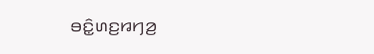ꤋꤢꤨ꤭ꤛꤢ꤬ꤙꤚꤤ꤬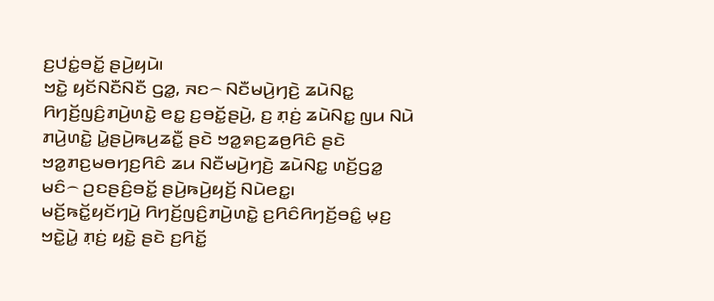ꤢ꤬ꤓꤢꤦ꤭ꤋꤢꤩ꤭ ꤔꤣꤧ꤬ꤟꤣꤧ꤯
ꤠꤢꤧ꤭ ꤟꤢꤩꤡꤢꤪꤡꤢꤪ ꤞꤤ꤭, ꤏꤢ꤮ ꤡꤢꤪꤗꤣꤧ꤬ꤚꤢꤧ꤬ ꤘꤣꤧꤡꤢ꤭ ꤖꤚꤢꤩ꤬ꤜꤢꤨ꤬ꤊꤣꤧ꤬ꤛꤢꤧ꤭ ꤕꤢ꤭ ꤢ꤬ꤋꤢꤩ꤭ꤔꤣꤧ꤬, ꤢ꤬ ꤊ꤫ꤢꤦ꤬ ꤘꤣꤧꤡꤢ꤭ ꤜꤣ ꤡꤣꤧ ꤊꤣꤧ꤬ꤛꤢꤧ꤭ ꤣꤧ꤭ꤔꤣꤧ꤬ꤒꤣ꤬ꤘꤢꤪ꤭ ꤔꤢꤧ ꤠꤤ꤭ꤎꤢ꤬ꤘꤥ꤬ꤖꤢꤨ ꤔꤢꤧ ꤠꤤ꤭ꤊꤢ꤬ꤗꤥꤚꤢ꤬ꤖꤢꤨ ꤘꤣ ꤡꤢꤪꤗꤣꤧ꤬ꤚꤢꤧ꤬ ꤘꤣꤧꤡꤢ꤭ ꤛꤢꤩ꤬ꤞꤤ꤭ ꤗꤢꤨ꤮ ꤑꤢꤔꤢꤨ꤬ꤋꤢꤩ꤭ ꤔꤣꤧ꤬ꤒꤣꤧ꤬ꤟꤢꤩ꤬ ꤡꤣꤧꤕꤢ꤭꤯
ꤗꤢꤩ꤬ꤒꤢꤩ꤭ꤟꤢꤩꤚꤣꤧ꤬ ꤖꤚꤢꤩ꤬ꤜꤢꤨ꤬ꤊꤣꤧ꤬ꤛꤢꤧ꤭ ꤢ꤬ꤖꤢꤨꤖꤚꤢꤩ꤬ꤋꤢꤨ꤭ ꤗ꤫ꤢ꤬ ꤠꤢꤧ꤭ꤣꤧ꤭ ꤊ꤫ꤢꤦ꤬ ꤟꤢꤧ꤭ ꤔꤢꤧ ꤢ꤬ꤖꤢꤩ꤭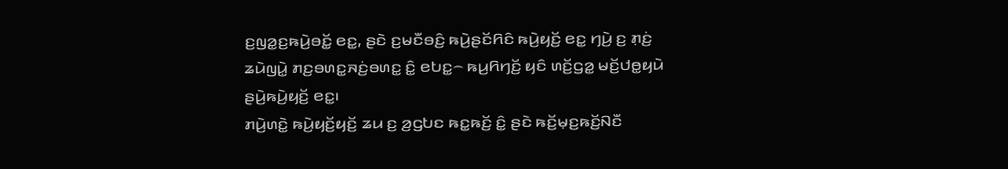ꤢ꤬ꤜꤤ꤭ꤢ꤬ꤒꤣꤧ꤬ꤋꤢꤩ꤭ ꤕꤢ꤭, ꤔꤢꤧ ꤢ꤬ꤗꤢꤪꤋꤢꤨ꤬ ꤒꤣꤧ꤬ꤔꤢꤩꤖꤢꤨ ꤒꤣꤧ꤬ꤟꤢꤩ꤬ ꤕꤢ꤭ ꤚꤣꤧ꤬ ꤢ꤬ ꤊ꤫ꤢꤦ꤬ ꤘꤣꤧꤜꤣꤧ꤭ ꤊꤢ꤬ꤋꤛꤢ꤭ꤏꤢꤦ꤬ꤋꤛꤢ꤭ ꤢꤨ꤭ ꤕꤝꤢ꤭꤮ ꤒꤣ꤬ꤖꤚꤢꤩ꤬ ꤟꤢꤨ ꤛꤢꤩ꤬ꤞꤤ꤭ ꤗꤢꤩ꤬ꤓꤥ꤭ꤟꤣꤧ ꤔꤣꤧ꤬ꤒꤣꤧ꤬ꤟꤢꤩ꤬ ꤕꤢ꤭꤯
ꤊꤣꤧ꤬ꤛꤢꤧ꤭ ꤒꤣꤧ꤬ꤟꤢꤩ꤬ꤟꤢꤩ꤬ ꤘꤣ ꤢ꤬ ꤤ꤬ꤞꤝꤢ ꤒꤢ꤭ꤒꤢꤩ꤬ ꤢꤨ꤭ ꤔꤢꤧ ꤒꤢꤩ꤬ꤗ꤫ꤢ꤬ꤒꤢꤩ꤬ꤡꤢꤪ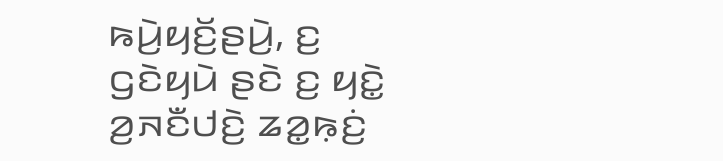ꤒꤣꤧ꤬ꤟꤢꤩ꤬ꤔꤣꤧ꤬, ꤢ꤬ ꤞꤢꤧꤟꤣꤧ ꤔꤢꤧ ꤢ꤬ ꤟꤢꤧ꤭ ꤤ꤬ꤏꤢꤪꤓꤢꤧ꤬ ꤘꤤ꤭ꤒ꤫ꤢꤦ꤬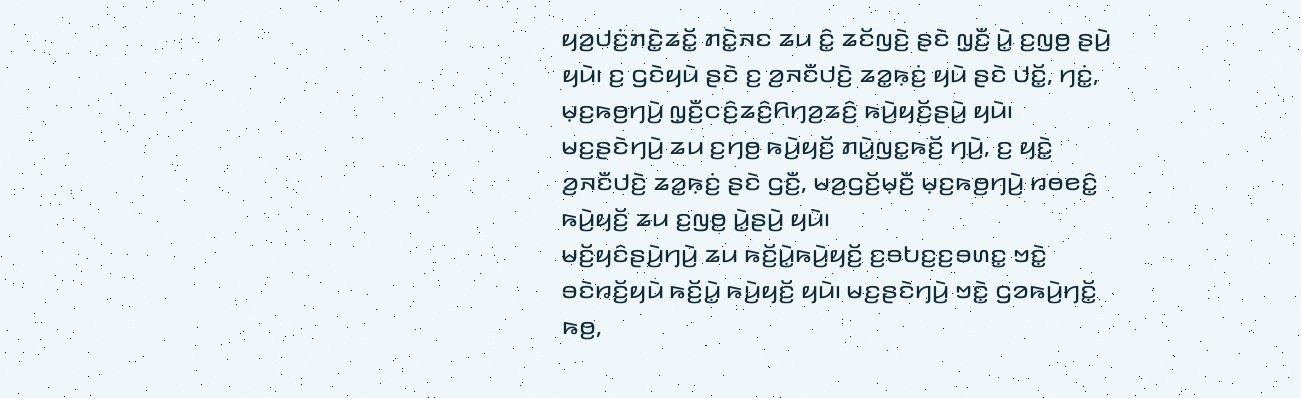ꤟꤤ꤬ꤓꤢꤦ꤬ꤊꤢꤧ꤭ꤘꤢꤩ꤭ ꤊꤢꤧ꤭ꤏꤢ ꤘꤣ ꤢꤨ꤭ ꤘꤢꤩꤜꤢꤧ꤬ ꤔꤢꤧ ꤜ꤫ꤢꤪ꤬ ꤣꤧ꤭ ꤢ꤬ꤜꤥ꤬ ꤔꤣꤧ꤬ ꤟꤣꤧ꤯ ꤢ꤬ ꤞꤢꤧꤟꤣꤧ ꤔꤢꤧ ꤢ꤬ ꤤ꤬ꤏꤢꤪꤓꤢꤧ꤬ ꤘꤤ꤭ꤒ꤫ꤢꤦ꤬ ꤟꤣꤧ ꤔꤢꤧ ꤓꤢꤩ꤭, ꤚꤢꤦ꤭, ꤗ꤫ꤢ꤬ꤒꤥ꤬ꤚꤣꤧ꤬ ꤜ꤫ꤢꤪ꤬ꤍꤢꤨ꤬ꤘꤢꤨ꤬ꤖꤚꤤ꤬ꤘꤢꤨ꤬ ꤒꤣꤧ꤬ꤟꤢꤩ꤬ꤔꤣꤧ꤬ ꤟꤣꤧ꤯ ꤗꤢ꤬ꤔꤢꤧꤚꤣꤧ꤬ ꤘꤣ ꤢ꤬ꤚꤥ꤬ ꤒꤣꤧ꤬ꤟꤢꤩ꤬ ꤊꤣꤧ꤭ꤜꤢ꤭ꤒꤢꤩ꤬ ꤚꤣꤧ꤬, ꤢ꤬ ꤟꤢꤧ꤭ ꤤ꤬ꤏꤢꤪꤓꤢꤧ꤬ ꤘꤤ꤭ꤒ꤫ꤢꤦ꤬ ꤔꤢꤧ ꤞꤢꤪ꤬, ꤗꤤ꤬ꤞꤢꤩ꤬ꤗ꤫ꤢꤪ꤬ ꤗ꤫ꤢ꤬ꤒꤥ꤬ꤚꤣꤧ꤬ ꤙꤥꤕꤢꤨ꤭ ꤒꤣꤧ꤬ꤟꤢꤩ꤬ ꤘꤣ ꤢ꤬ꤜꤥ꤬ ꤣꤧ꤭ꤔꤣꤧ꤬ ꤟꤣꤧ꤯
ꤗꤢꤩ꤬ꤟꤢꤨꤔꤣꤧ꤬ꤚꤣꤧ꤬ ꤘꤣ ꤒꤢꤩ꤬ꤣꤧ꤭ꤒꤣꤧ꤬ꤟꤢꤩ꤬ ꤢ꤬ꤋꤝꤢ꤬ꤢ꤬ꤋꤛꤢ꤭ ꤠꤢꤧ꤭ ꤋꤢꤧꤙꤢꤩ꤬ꤟꤣꤧ ꤒꤢꤩ꤬ꤣꤧ꤭ ꤒꤣꤧ꤬ꤟꤢꤩ꤬ ꤟꤣꤧ꤯ ꤗꤢ꤬ꤔꤢꤧꤚꤣꤧ꤬ ꤠꤢꤧ꤭ ꤞꤤꤒꤣꤧ꤬ꤚꤢꤩ꤭ ꤒꤥ꤬,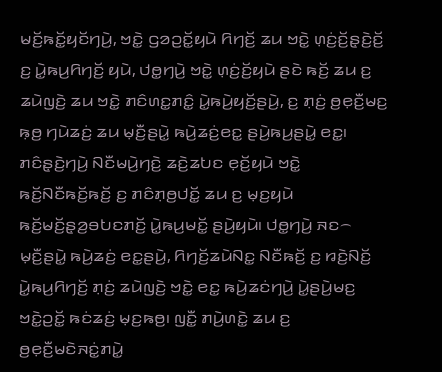ꤗꤢꤩ꤬ꤒꤢꤩ꤭ꤟꤢꤩꤚꤣꤧ꤬, ꤠꤢꤧ꤭ ꤞꤤꤑꤢꤩ꤭ꤟꤣꤧ ꤖꤚꤢꤩ꤬ ꤘꤣ ꤠꤢꤧ꤭ ꤛ꤫ꤢꤦ꤬ꤢꤩ꤬ꤔ꤫ꤢꤧ꤬ꤢꤩ꤬ ꤢ꤬ ꤣꤧ꤭ꤒꤣ꤬ꤖꤚꤢꤩ꤬ ꤟꤣꤧ, ꤓꤥ꤭ꤚꤣꤧ꤬ ꤠꤢꤧ꤭ ꤛ꤫ꤢꤦ꤬ꤢꤩ꤬ꤟꤣꤧ ꤔꤢꤧ ꤒꤢꤩ꤬ ꤘꤣ ꤢ꤬ ꤘꤣꤧꤜꤢꤧ꤬ ꤘꤣ ꤠꤢꤧ꤭ ꤊꤢꤨꤛꤢ꤭ꤊꤢꤨ꤭ ꤣꤧ꤭ꤒꤣꤧ꤬ꤟꤢꤩ꤬ꤔꤣꤧ꤬, ꤢ꤬ ꤊ꤫ꤢꤦ꤬ ꤥ꤬ꤕ꤫ꤢꤪ꤬ꤗꤢ꤬ ꤒ꤫ꤥ꤬ ꤚꤣꤧꤘꤢꤦ꤬ ꤘꤣ ꤗ꤫ꤢꤪ꤬ꤔꤣꤧ꤭ ꤒꤣꤧ꤬ꤘꤢꤦ꤬ꤕꤢ꤭ ꤔꤣꤧ꤬ꤒꤣ꤬ꤔꤣꤧ꤭ ꤕꤢ꤭꤯
ꤊꤢꤨꤔ꤫ꤢꤧ꤬ꤚꤣꤧ꤬ ꤡꤢꤪꤗꤣꤧ꤬ꤚꤢꤧ꤬ ꤘꤢꤧ꤬ꤘꤝꤢ ꤕ꤫ꤢꤩ꤬ꤟꤣꤧ ꤠꤢꤧ꤭ ꤒꤢꤩ꤬ꤡꤢꤪꤒꤢꤩ꤬ꤒꤢꤩ꤬ ꤢ꤬ ꤊꤢꤨꤊ꤫ꤥ꤬ꤓꤢꤩ꤭ ꤘꤣ ꤢ꤬ ꤗ꤫ꤢ꤬ꤟꤣꤧ ꤒꤢꤩ꤬ꤗꤢꤩ꤬ꤔ꤫ꤤ꤬ꤋꤝꤢꤊꤢꤩ꤬ ꤣꤧ꤭ꤒꤣ꤬ꤗꤢꤩ꤭ ꤔꤣꤧ꤬ꤟꤣꤧ꤯ ꤓꤥ꤭ꤚꤣꤧ꤬ ꤏꤢ꤮ ꤗ꤫ꤢꤪ꤬ꤔꤣꤧ꤭ ꤒꤣꤧ꤬ꤘꤢꤦ꤬ ꤕꤢ꤭ꤔꤣꤧ꤬, ꤖꤚꤢꤩ꤬ꤘꤣꤧꤡꤢ꤭ ꤡꤢꤪꤒꤢꤩ꤬ ꤢ꤬ ꤙꤢꤧ꤬ꤡꤢꤩ꤬ ꤣꤧ꤭ꤒꤣ꤬ꤖꤚꤢꤩ꤬ ꤊ꤫ꤢꤦ꤬ ꤘꤣꤧꤜꤢꤧ꤬ ꤠꤢꤧ꤭ ꤕꤢ꤭ ꤒꤣꤧ꤬ꤘꤢꤦꤚꤣꤧ꤬ ꤣꤧ꤭ꤔꤣꤧ꤬ꤗꤢ꤬ ꤠꤢꤧ꤭ꤑꤢꤩ꤭ ꤒꤢꤦꤘꤢꤦ꤬ ꤗ꤫ꤢ꤬ꤒꤥ꤬꤯ ꤜꤢꤪ꤭ ꤊꤣꤧ꤬ꤛꤢꤧ꤭ ꤘꤣ ꤢ꤬ ꤥ꤬ꤕ꤫ꤢꤪ꤬ꤗꤢꤧꤏꤢꤦ꤭ꤊꤣꤧ꤭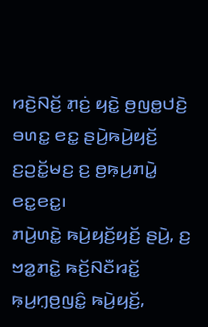ꤙꤢꤧ꤬ꤡꤢꤩ꤬ ꤊ꤫ꤢꤦ꤬ ꤟꤢꤧ꤭ ꤥ꤬ꤜꤥ꤭ꤓꤢꤧ꤬ ꤋꤛꤢ꤭ ꤕꤢ꤭ ꤔꤣꤧ꤬ꤒꤣꤧ꤬ꤟꤢꤩ꤬ ꤢ꤬ꤑꤢꤩ꤭ꤗꤢ꤬ ꤢ꤬ ꤥ꤬ꤒ꤫ꤣ꤬ꤊꤣꤧ꤭ ꤕꤢ꤭ꤕꤢ꤭꤯
ꤊꤣꤧ꤬ꤛꤢꤧ꤭ ꤒꤣꤧ꤬ꤟꤢꤩ꤬ꤟꤢꤩ꤬ ꤔꤣꤧ꤬, ꤢ꤬ ꤠꤤ꤭ꤊꤢꤧ꤭ ꤒꤢꤩ꤬ꤡꤢꤪꤙꤢꤩ꤭ ꤒ꤫ꤣ꤬ꤚ꤫ꤥ꤬ꤜꤢꤨ꤭ ꤒꤣꤧ꤬ꤟꤢꤩ꤬,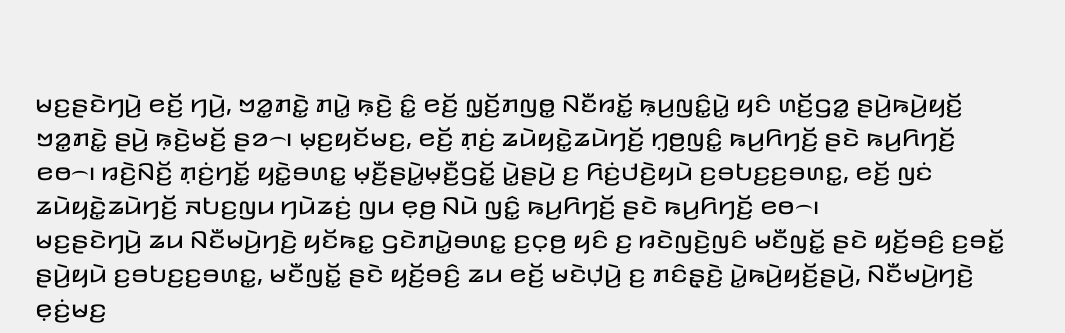ꤗꤢ꤬ꤔꤢꤧꤚꤣꤧ꤬ ꤕꤢꤩ꤬ ꤚꤣꤧ꤬, ꤠꤤ꤭ꤊꤢꤧ꤭ ꤊꤣꤧ꤭ ꤒ꤫ꤢꤧ꤬ ꤢꤨ꤭ ꤕꤢꤩ꤬ ꤜ꤫ꤢꤩ꤬ꤊꤜꤥ꤭ ꤡꤢꤪꤙꤢꤩ꤭ ꤒ꤫ꤣ꤬ꤜꤢꤨ꤭ꤣꤧ꤭ ꤟꤢꤨ ꤛꤢꤩ꤬ꤞꤤ꤭ ꤔꤣꤧ꤬ꤒꤣꤧ꤬ꤟꤢꤩ꤬ ꤠꤤ꤭ꤊꤢꤧ꤭ ꤔꤣꤧ꤬ ꤒ꤫ꤢꤧ꤬ꤗꤢꤩ꤬ ꤔꤤ꤮꤯ ꤗ꤫ꤢ꤬ꤟꤢꤩꤗꤢ꤬, ꤕꤢꤩ꤬ ꤊ꤫ꤢꤦ꤬ ꤘꤣꤧꤟꤢꤧ꤭ꤘꤣꤧꤚꤢꤩ꤬ ꤚ꤫ꤥ꤬ꤜꤢꤨ꤭ ꤒꤣ꤬ꤖꤚꤢꤩ꤬ ꤔꤢꤧ ꤒꤣ꤬ꤖꤚꤢꤩ꤬ ꤕꤥ꤮꤯ ꤙꤢꤧ꤬ꤡꤢꤩ꤬ ꤊ꤫ꤢꤦ꤬ꤚꤢꤩ꤭ ꤟꤢꤧ꤭ꤋꤛꤢ꤭ ꤗ꤫ꤢꤪ꤬ꤔꤣꤧ꤭ꤗ꤫ꤢꤪ꤬ꤞꤢꤩ꤭ ꤣꤧ꤭ꤔꤣꤧ꤬ ꤢ꤬ ꤖꤢꤦ꤬ꤓꤢꤧ꤬ꤟꤣꤧ ꤢ꤬ꤋꤝꤢ꤬ꤢ꤬ꤋꤛꤢ꤭, ꤕꤢꤩ꤬ ꤜꤢꤦ ꤘꤣꤧꤟꤢꤧ꤭ꤘꤣꤧꤚꤢꤩ꤬ ꤏꤝꤢ꤬ꤜꤣ ꤚꤣꤧꤘꤢꤦ꤬ ꤜꤣ ꤕ꤫ꤥ꤬ ꤡꤣꤧ ꤜꤢꤨ꤭ ꤒꤣ꤬ꤖꤚꤢꤩ꤬ ꤔꤢꤧ ꤒꤣ꤬ꤖꤚꤢꤩ꤬ ꤕꤥ꤮꤯
ꤗꤢ꤬ꤔꤢꤧꤚꤣꤧ꤬ ꤘꤣ ꤡꤢꤪꤗꤣꤧ꤬ꤚꤢꤧ꤬ ꤟꤢꤩꤒꤢ꤭ ꤞꤢꤧꤊꤣꤧ꤭ꤋꤛꤢ꤭ ꤢ꤬ꤍ꤫ꤥ꤬ ꤟꤢꤨ ꤢ꤬ ꤙꤢꤧꤜꤢꤧ꤬ꤜꤢꤨ ꤗꤢꤪꤜꤢꤩ꤭ ꤔꤢꤧ ꤟꤢꤩ꤬ꤋꤢꤨ꤬ ꤢ꤬ꤋꤢꤩ꤭ ꤔꤣꤧ꤬ꤟꤣꤧ ꤢ꤬ꤋꤝꤢ꤬ꤢ꤬ꤋꤛꤢ꤭, ꤗꤢꤪꤜꤢꤩ꤭ ꤔꤢꤧ ꤟꤢꤩ꤬ꤋꤢꤨ꤬ ꤘꤣ ꤕꤢꤩ꤬ ꤗꤢꤧꤓ꤫ꤣꤧ꤬ ꤢ꤬ ꤊꤢꤨꤔ꤫ꤢꤧ꤬ ꤣꤧ꤭ꤒꤣꤧ꤬ꤟꤢꤩ꤬ꤔꤣꤧ꤬, ꤡꤢꤪꤗꤣꤧ꤬ꤚꤢꤧ꤬ ꤕ꤫ꤢꤦ꤬ꤗꤢ꤬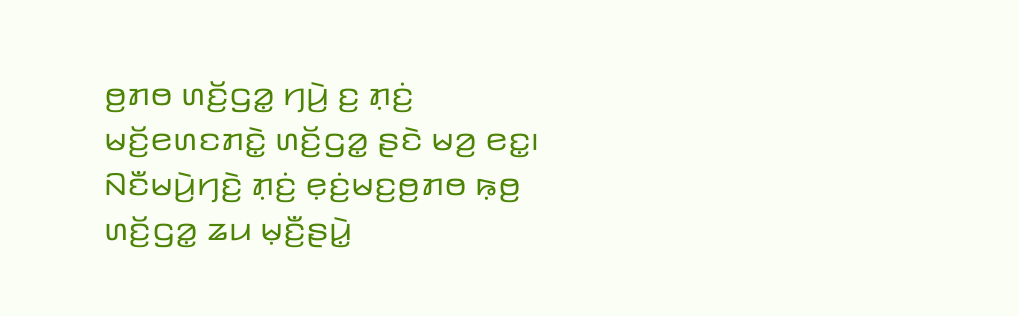ꤥ꤬ꤊꤥ ꤛꤢꤩ꤬ꤞꤤ꤭ ꤚꤣꤧ꤬ ꤢ꤬ ꤊ꤫ꤢꤦ꤬ ꤗꤢꤩ꤬ꤕꤛꤢꤊꤢꤧ꤭ ꤛꤢꤩ꤬ꤞꤤ꤭ ꤔꤢꤧ ꤗꤤ꤬ ꤕꤢ꤭꤯ ꤡꤢꤪꤗꤣꤧ꤬ꤚꤢꤧ꤬ ꤊ꤫ꤢꤦ꤬ ꤕ꤫ꤢꤦ꤬ꤗꤢ꤬ꤥ꤬ꤊꤥ ꤒ꤫ꤥ꤬ ꤛꤢꤩ꤬ꤞꤤ꤭ ꤘꤣ ꤗ꤫ꤢꤪ꤬ꤔꤣꤧ꤭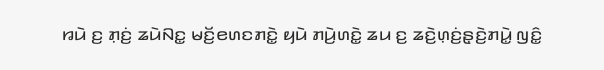ꤙꤣꤧ ꤢ꤬ ꤊ꤫ꤢꤦ꤬ ꤘꤣꤧꤡꤢ꤭ ꤗꤢꤩ꤬ꤕꤛꤢꤊꤢꤧ꤭ ꤟꤣꤧ ꤊꤣꤧ꤬ꤛꤢꤧ꤭ ꤘꤣ ꤢ꤬ ꤘꤢꤧ꤬ꤛ꤫ꤢꤦ꤬ꤔ꤫ꤢꤧ꤬ꤊꤣꤧ꤭ ꤜꤢꤨ꤭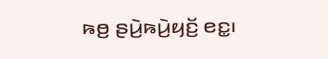ꤒꤥ꤬ ꤔꤣꤧ꤬ꤒꤣꤧ꤬ꤟꤢꤩ꤬ ꤕꤢ꤭꤯